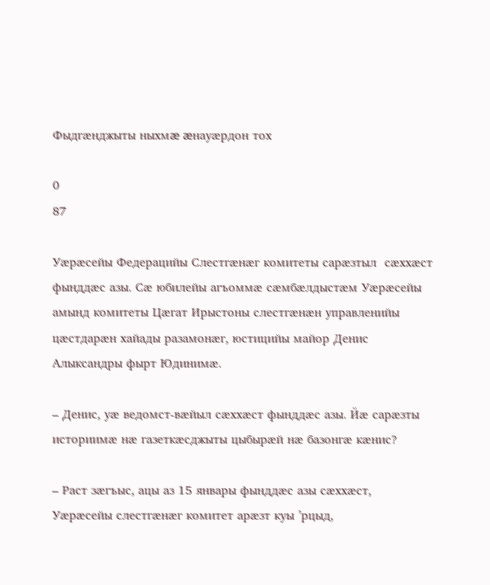Фыдгæнджыты ныхмæ æнауæрдон тох

0
87

Уæрæсейы Федерацийы Слестгæнæг комитеты сарæзтыл  сæххæст фынддæс азы. Сæ юбилейы агъоммæ сæмбæлдыстæм Уæрæсейы амынд комитеты Цæгат Ирыстоны слестгæнæн управленийы цæстдарæн хайады разамонæг, юстицийы майор Денис Алыксандры фырт Юдинимæ.

– Денис, уæ ведомст-вæйыл сæххæст фынддæс азы. Йæ сарæзты историимæ нæ газеткæсджыты цыбырæй нæ базонгæ кæнис?

– Раст зæгъыс, ацы аз 15 январы фынддæс азы сæххæст, Уæрæсейы слестгæнæг комитет арæзт куы ’рцыд,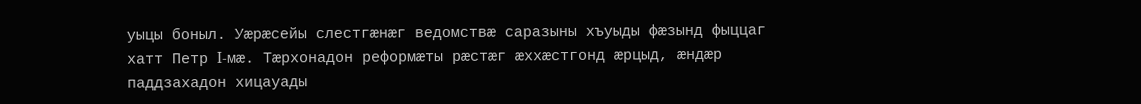уыцы боныл. Уæрæсейы слестгæнæг ведомствæ саразыны хъуыды фæзынд фыццаг хатт Петр I-мæ. Тæрхонадон реформæты рæстæг æххæстгонд æрцыд, æндæр паддзахадон хицауады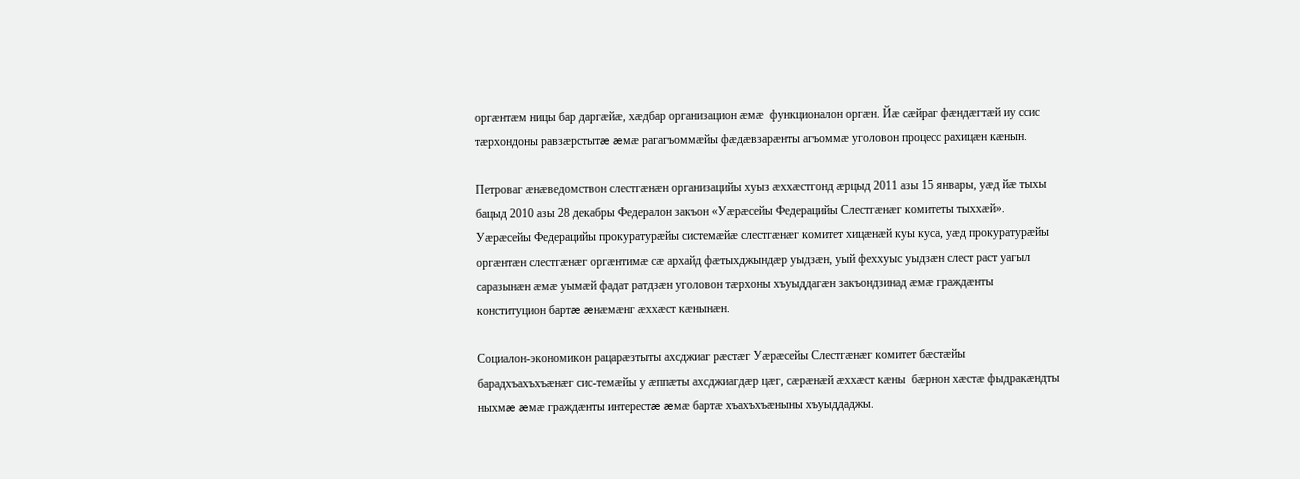оргæнтæм ницы бар даргæйæ, хæдбар организацион æмæ  функционалон оргæн. Йæ сæйраг фæндæгтæй иу ссис тæрхондоны равзæрстытæ æмæ рагагъоммæйы фæдæвзарæнты агъоммæ уголовон процесс рахицæн кæнын.

Петроваг æнæведомствон слестгæнæн организацийы хуыз æххæстгонд æрцыд 2011 азы 15 январы, уæд йæ тыхы бацыд 2010 азы 28 декабры Федералон закъон «Уæрæсейы Федерацийы Слестгæнæг комитеты тыххæй». Уæрæсейы Федерацийы прокуратурæйы системæйæ слестгæнæг комитет хицæнæй куы куса, уæд прокуратурæйы оргæнтæн слестгæнæг оргæнтимæ сæ архайд фæтыхджындæр уыдзæн, уый феххуыс уыдзæн слест раст уагыл саразынæн æмæ уымæй фадат ратдзæн уголовон тæрхоны хъуыддагæн закъондзинад æмæ граждæнты конституцион бартæ æнæмæнг æххæст кæнынæн.

Социалон-экономикон рацарæзтыты ахсджиаг рæстæг Уæрæсейы Слестгæнæг комитет бæстæйы барадхъахъхъæнæг сис-темæйы у æппæты ахсджиагдæр цæг, сæрæнæй æххæст кæны  бæрнон хæстæ фыдракæндты ныхмæ æмæ граждæнты интерестæ æмæ бартæ хъахъхъæныны хъуыддаджы.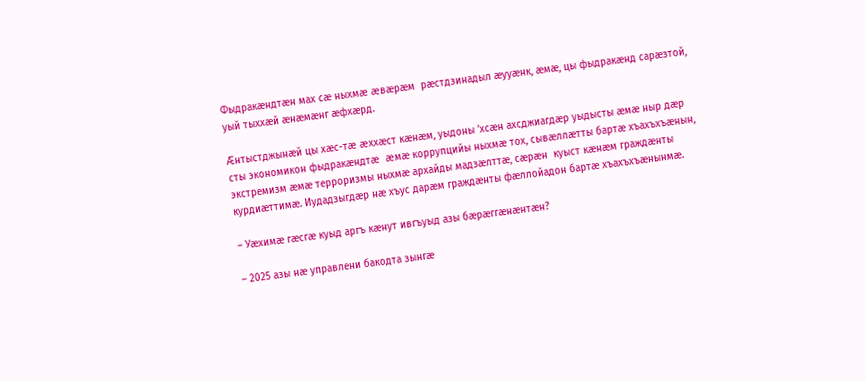Фыдракæндтæн мах сæ ныхмæ æвæрæм  рæстдзинадыл æууæнк, æмæ, цы фыдракæнд сарæзтой, уый тыххæй æнæмæнг æфхæрд.

Æнтыстджынæй цы хæс-тæ æххæст кæнæм, уыдоны ’хсæн ахсджиагдæр уыдысты æмæ ныр дæр сты экономикон фыдракæндтæ  æмæ коррупцийы ныхмæ тох, сывæллæтты бартæ хъахъхъæнын, экстремизм æмæ терроризмы ныхмæ архайды мадзæлттæ, сæрæн  куыст кæнæм граждæнты курдиæттимæ. Иудадзыгдæр нæ хъус дарæм граждæнты фæллойадон бартæ хъахъхъæнынмæ.

– Уæхимæ гæсгæ куыд аргъ кæнут ивгъуыд азы бæрæггæнæнтæн?

– 2025 азы нæ управлени бакодта зынгæ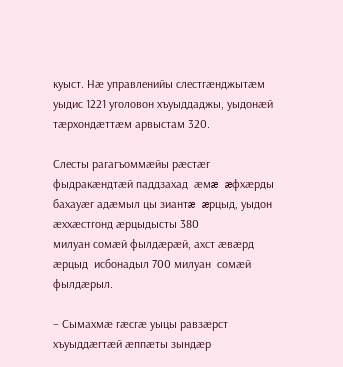куыст. Нæ управленийы слестгæнджытæм уыдис 1221 уголовон хъуыддаджы, уыдонæй тæрхондæттæм арвыстам 320.

Слесты рагагъоммæйы рæстæг фыдракæндтæй паддзахад  æмæ æфхæрды бахауæг адæмыл цы зиантæ æрцыд, уыдон æххæстгонд æрцыдысты 380
милуан сомæй фылдæрæй, ахст æвæрд æрцыд  исбонадыл 700 милуан  сомæй фылдæрыл.

– Сымахмæ гæсгæ уыцы равзæрст хъуыддæгтæй æппæты зындæр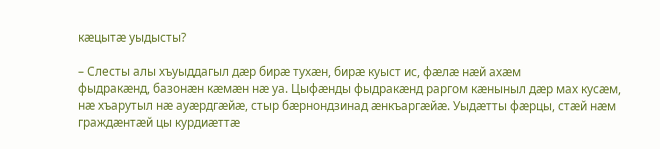кæцытæ уыдысты?

– Слесты алы хъуыддагыл дæр бирæ тухæн, бирæ куыст ис, фæлæ нæй ахæм
фыдракæнд, базонæн кæмæн нæ уа. Цыфæнды фыдракæнд раргом кæныныл дæр мах кусæм, нæ хъарутыл нæ ауæрдгæйæ, стыр бæрнондзинад æнкъаргæйæ. Уыдæтты фæрцы, стæй нæм граждæнтæй цы курдиæттæ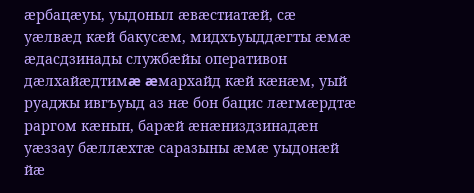æрбацæуы, уыдоныл æвæстиатæй, сæ уæлвæд кæй бакусæм, мидхъуыддæгты æмæ æдасдзинады службæйы оперативон дæлхайæдтимæ æмархайд кæй кæнæм, уый руаджы ивгъуыд аз нæ бон бацис лæгмæрдтæ раргом кæнын, барæй æнæниздзинадæн уæззау бæллæхтæ саразыны æмæ уыдонæй йæ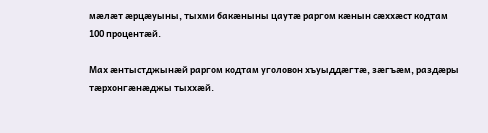мæлæт æрцæуыны, тыхми бакæныны цаутæ раргом кæнын сæххæст кодтам 100 процентæй.

Мах æнтыстджынæй раргом кодтам уголовон хъуыддæгтæ, зæгъæм, раздæры тæрхонгæнæджы тыххæй.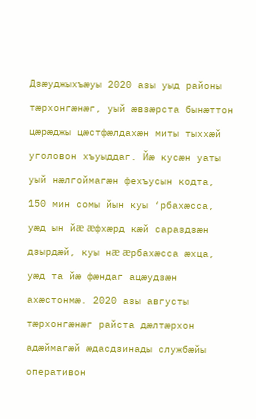Дзæуджыхъæуы 2020 азы уыд районы тæрхонгæнæг, уый æвзæрста бынæттон цæрæджы цæстфæлдахæн миты тыххæй уголовон хъуыддаг. Йæ кусæн уаты уый нæлгоймагæн фехъусын кодта, 150 мин сомы йын куы ‘рбахæсса, уæд ын йæ æфхæрд кæй сараздзæн дзырдæй, куы нæ æрбахæсса æхца, уæд та йæ фæндаг ацæудзæн ахæстонмæ. 2020 азы августы тæрхонгæнæг райста дæлтæрхон адæймагæй æдасдзинады службæйы оперативон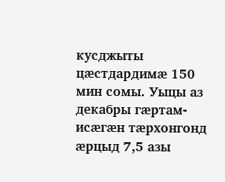кусджыты цæстдардимæ 150 мин сомы. Уыцы аз декабры гæртам-исæгæн тæрхонгонд  æрцыд 7,5 азы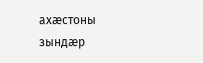ахæстоны зындæр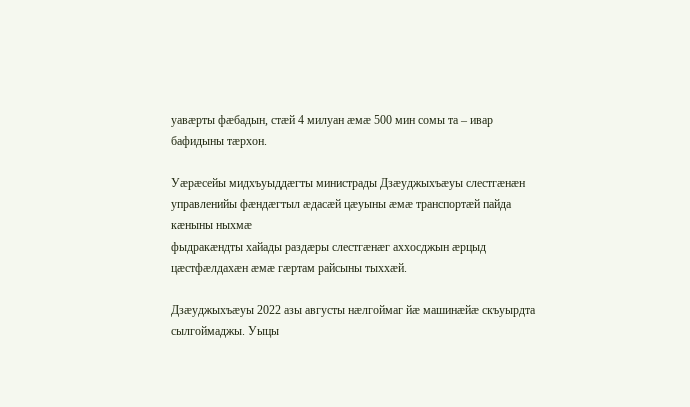уавæрты фæбадын, стæй 4 милуан æмæ 500 мин сомы та – ивар бафидыны тæрхон.

Уæрæсейы мидхъуыддæгты министрады Дзæуджыхъæуы слестгæнæн управленийы фæндæгтыл æдасæй цæуыны æмæ транспортæй пайда кæныны ныхмæ
фыдракæндты хайады раздæры слестгæнæг аххосджын æрцыд цæстфæлдахæн æмæ гæртам райсыны тыххæй.

Дзæуджыхъæуы 2022 азы августы нæлгоймаг йæ машинæйæ скъуырдта сылгоймаджы. Уыцы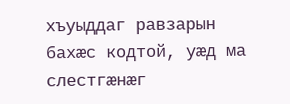хъуыддаг равзарын бахæс кодтой, уæд ма слестгæнæг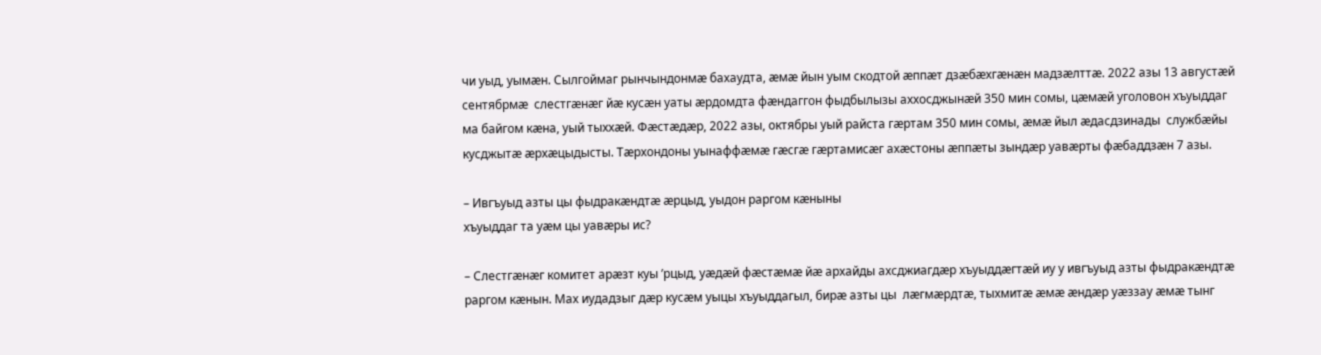чи уыд, уымæн. Сылгоймаг рынчындонмæ бахаудта, æмæ йын уым скодтой æппæт дзæбæхгæнæн мадзæлттæ. 2022 азы 13 августæй сентябрмæ  слестгæнæг йæ кусæн уаты æрдомдта фæндаггон фыдбылызы аххосджынæй 350 мин сомы, цæмæй уголовон хъуыддаг ма байгом кæна, уый тыххæй. Фæстæдæр, 2022 азы, октябры уый райста гæртам 350 мин сомы, æмæ йыл æдасдзинады  службæйы кусджытæ æрхæцыдысты. Тæрхондоны уынаффæмæ гæсгæ гæртамисæг ахæстоны æппæты зындæр уавæрты фæбаддзæн 7 азы.

– Ивгъуыд азты цы фыдракæндтæ æрцыд, уыдон раргом кæныны
хъуыддаг та уæм цы уавæры ис?

– Слестгæнæг комитет арæзт куы ’рцыд, уæдæй фæстæмæ йæ архайды ахсджиагдæр хъуыддæгтæй иу у ивгъуыд азты фыдракæндтæ раргом кæнын. Мах иудадзыг дæр кусæм уыцы хъуыддагыл, бирæ азты цы  лæгмæрдтæ, тыхмитæ æмæ æндæр уæззау æмæ тынг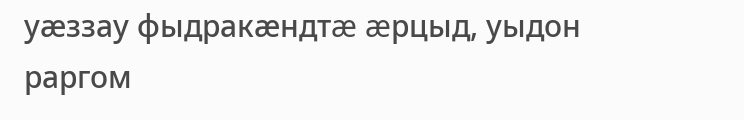уæззау фыдракæндтæ æрцыд, уыдон раргом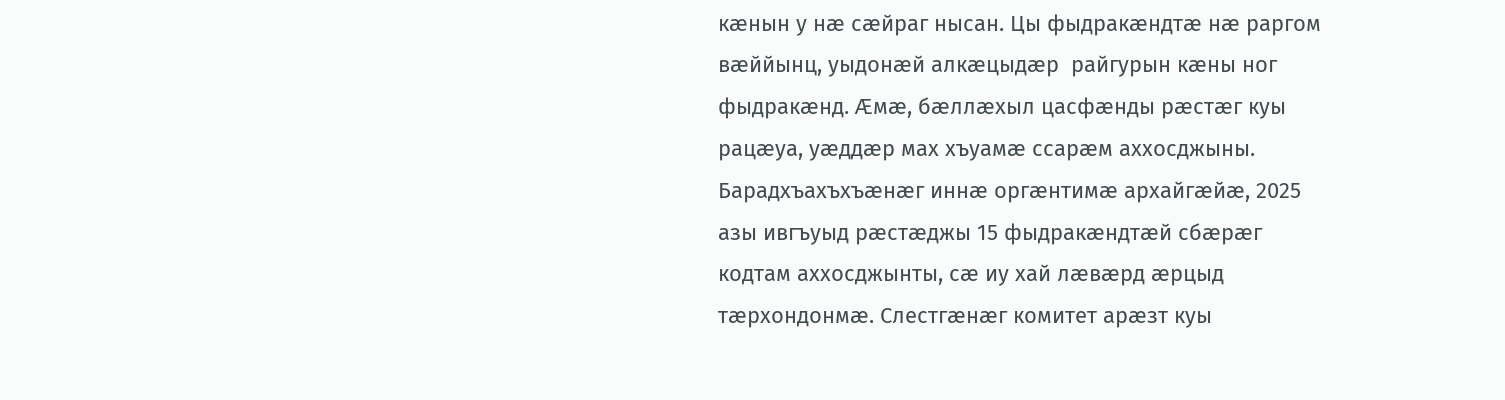кæнын у нæ сæйраг нысан. Цы фыдракæндтæ нæ раргом вæййынц, уыдонæй алкæцыдæр  райгурын кæны ног фыдракæнд. Æмæ, бæллæхыл цасфæнды рæстæг куы рацæуа, уæддæр мах хъуамæ ссарæм аххосджыны. Барадхъахъхъæнæг иннæ оргæнтимæ архайгæйæ, 2025 азы ивгъуыд рæстæджы 15 фыдракæндтæй сбæрæг кодтам аххосджынты, сæ иу хай лæвæрд æрцыд тæрхондонмæ. Слестгæнæг комитет арæзт куы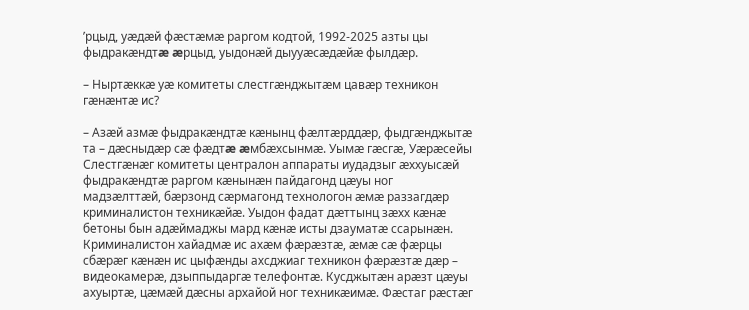’рцыд, уæдæй фæстæмæ раргом кодтой, 1992-2025 азты цы фыдракæндтæ æрцыд, уыдонæй дыууæсæдæйæ фылдæр.

– Ныртæккæ уæ комитеты слестгæнджытæм цавæр техникон гæнæнтæ ис?

– Азæй азмæ фыдракæндтæ кæнынц фæлтæрддæр, фыдгæнджытæ та – дæсныдæр сæ фæдтæ æмбæхсынмæ. Уымæ гæсгæ, Уæрæсейы Слестгæнæг комитеты централон аппараты иудадзыг æххуысæй фыдракæндтæ раргом кæнынæн пайдагонд цæуы ног
мадзæлттæй, бæрзонд сæрмагонд технологон æмæ раззагдæр криминалистон техникæйæ. Уыдон фадат дæттынц зæхх кæнæ бетоны бын адæймаджы мард кæнæ исты дзауматæ ссарынæн. Криминалистон хайадмæ ис ахæм фæрæзтæ, æмæ сæ фæрцы сбæрæг кæнæн ис цыфæнды ахсджиаг техникон фæрæзтæ дæр – видеокамерæ, дзыппыдаргæ телефонтæ. Кусджытæн арæзт цæуы ахуыртæ, цæмæй дæсны архайой ног техникæимæ. Фæстаг рæстæг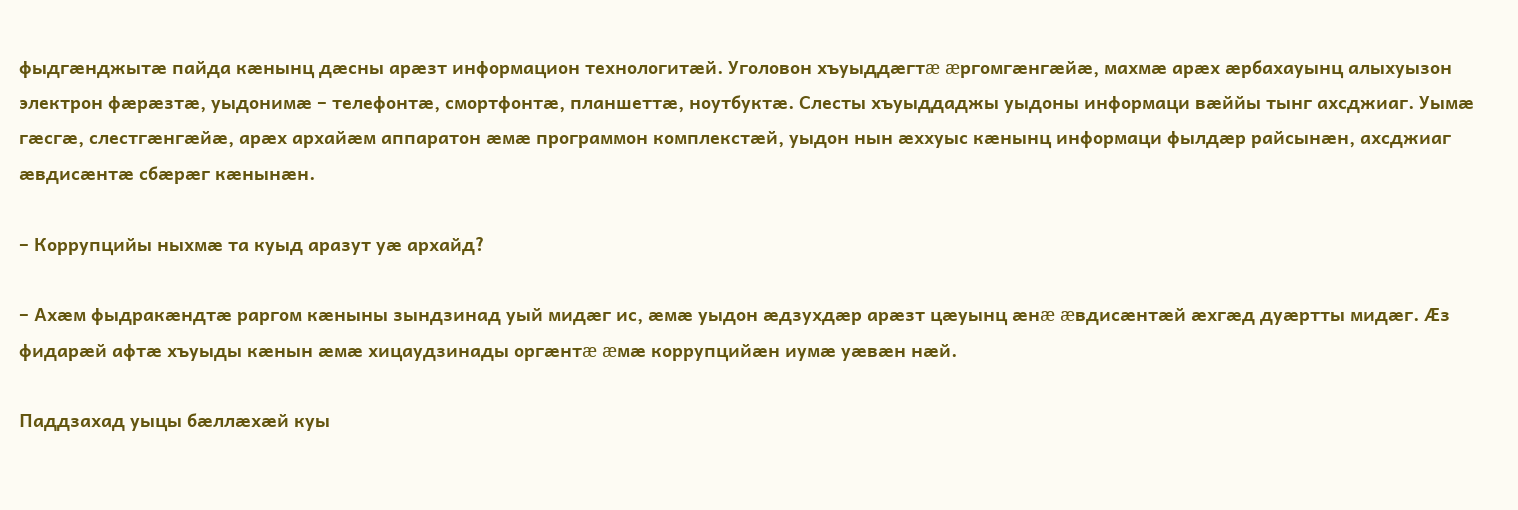фыдгæнджытæ пайда кæнынц дæсны арæзт информацион технологитæй. Уголовон хъуыддæгтæ æргомгæнгæйæ, махмæ арæх æрбахауынц алыхуызон электрон фæрæзтæ, уыдонимæ – телефонтæ, смортфонтæ, планшеттæ, ноутбуктæ. Слесты хъуыддаджы уыдоны информаци вæййы тынг ахсджиаг. Уымæ гæсгæ, слестгæнгæйæ, арæх архайæм аппаратон æмæ программон комплекстæй, уыдон нын æххуыс кæнынц информаци фылдæр райсынæн, ахсджиаг æвдисæнтæ сбæрæг кæнынæн.

– Коррупцийы ныхмæ та куыд аразут уæ архайд?

– Ахæм фыдракæндтæ раргом кæныны зындзинад уый мидæг ис, æмæ уыдон æдзухдæр арæзт цæуынц æнæ æвдисæнтæй æхгæд дуæртты мидæг. Æз фидарæй афтæ хъуыды кæнын æмæ хицаудзинады оргæнтæ æмæ коррупцийæн иумæ уæвæн нæй.

Паддзахад уыцы бæллæхæй куы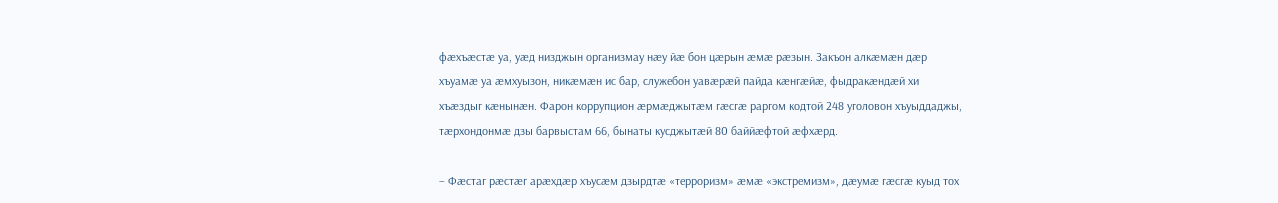фæхъæстæ уа, уæд низджын организмау нæу йæ бон цæрын æмæ рæзын. Закъон алкæмæн дæр хъуамæ уа æмхуызон, никæмæн ис бар, служебон уавæрæй пайда кæнгæйæ, фыдракæндæй хи хъæздыг кæнынæн. Фарон коррупцион æрмæджытæм гæсгæ раргом кодтой 248 уголовон хъуыддаджы, тæрхондонмæ дзы барвыстам 66, бынаты кусджытæй 80 баййæфтой æфхæрд.

– Фæстаг рæстæг арæхдæр хъусæм дзырдтæ «терроризм» æмæ «экстремизм», дæумæ гæсгæ куыд тох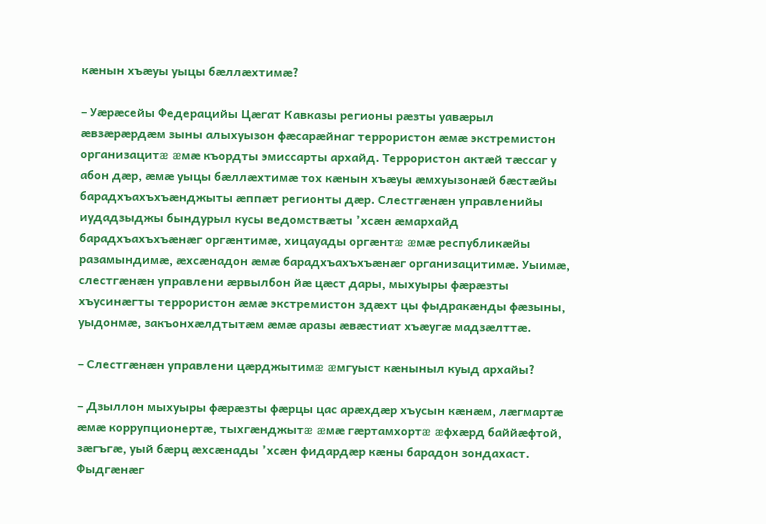кæнын хъæуы уыцы бæллæхтимæ?

– Уæрæсейы Федерацийы Цæгат Кавказы регионы рæзты уавæрыл æвзæрæрдæм зыны алыхуызон фæсарæйнаг террористон æмæ экстремистон организацитæ æмæ къордты эмиссарты архайд. Террористон актæй тæссаг у абон дæр, æмæ уыцы бæллæхтимæ тох кæнын хъæуы æмхуызонæй бæстæйы барадхъахъхъæнджыты æппæт регионты дæр. Слестгæнæн управленийы иудадзыджы бындурыл кусы ведомствæты ’хсæн æмархайд барадхъахъхъæнæг оргæнтимæ, хицауады оргæнтæ æмæ республикæйы разамындимæ, æхсæнадон æмæ барадхъахъхъæнæг организацитимæ. Уыимæ, слестгæнæн управлени æрвылбон йæ цæст дары, мыхуыры фæрæзты хъусинæгты террористон æмæ экстремистон здæхт цы фыдракæнды фæзыны, уыдонмæ, закъонхæлдтытæм æмæ аразы æвæстиат хъæугæ мадзæлттæ.

– Слестгæнæн управлени цæрджытимæ æмгуыст кæныныл куыд архайы?

– Дзыллон мыхуыры фæрæзты фæрцы цас арæхдæр хъусын кæнæм, лæгмартæ æмæ коррупционертæ, тыхгæнджытæ æмæ гæртамхортæ æфхæрд баййæфтой, зæгъгæ, уый бæрц æхсæнады ’хсæн фидардæр кæны барадон зондахаст. Фыдгæнæг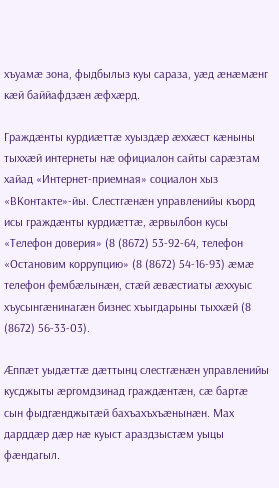хъуамæ зона, фыдбылыз куы сараза, уæд æнæмæнг кæй баййафдзæн æфхæрд.

Граждæнты курдиæттæ хуыздæр æххæст кæныны тыххæй интернеты нæ официалон сайты сарæзтам хайад «Интернет-приемная» социалон хыз «ВКонтакте»-йы. Слестгæнæн управленийы къорд исы граждæнты курдиæттæ, æрвылбон кусы «Телефон доверия» (8 (8672) 53-92-64, телефон «Остановим коррупцию» (8 (8672) 54-16-93) æмæ телефон фембæлынæн, стæй æвæстиаты æххуыс хъусынгæнинагæн бизнес хъыгдарыны тыххæй (8 (8672) 56-33-03).

Æппæт уыдæттæ дæттынц слестгæнæн управленийы кусджыты æргомдзинад граждæнтæн, сæ бартæ сын фыдгæнджытæй бахъахъхъæнынæн. Мах дарддæр дæр нæ куыст араздзыстæм уыцы фæндагыл.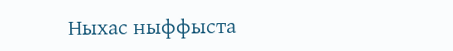Ныхас ныффыста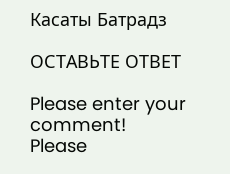Касаты Батрадз

ОСТАВЬТЕ ОТВЕТ

Please enter your comment!
Please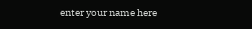enter your name here